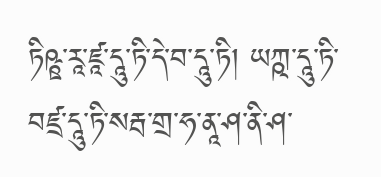ཏིཥྛ་རཱ་ཛཱ་དཱུ་ཏི་དེ་བ་དཱུ་ཏི། ཡཀྵ་དཱུ་ཏི་བཛྲ་དཱུ་ཏི་སརྦ་གྲ་ཧ་ནཱ་ཤ་ནི་ཤ་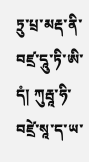ཏྲུ་པྲ་མརྡ་ནི་བཛྲ་དཱུ་ཏི་ཨི་དཾ། ཀུརྦཱ་ཧི་བཛྲེ་སཱ་ད་ཡ་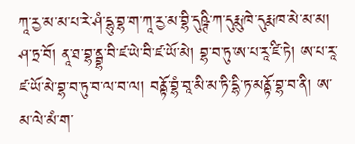ཀཱ་རྱ་མ་མ་པ་རེ་ཤཾ་དྷུ་བྷ་ག་ཀཱ་རྱ་མ་བྷི་དུཥྚི་ཀ་དུརྨུ་ཁེ་དུརྨ་ཁ་མེ་མ་མ། ཤ་ཏྲ་བོ། ནཱ་ཐ་བྷ་ནྦྷ་བི་ཛ་ཡེ་བི་ཛ་ཡོ་མེ། བྷ་བ་ཏུ་ཨ་པ་རཱ་ཛི་ཏེ། ཨ་པ་རཱ་ཛ་ཡོ་མེ་བྷ་བ་ཏུ་བ་ལ་བ་ལ། བནྟོ་བྷཾ་བཱ་མི་མ་ཏི་དྷི་ཏ་མནྟོ་བྷ་བ་ནི། ཨ་མ་ལེ་མཾ་ག་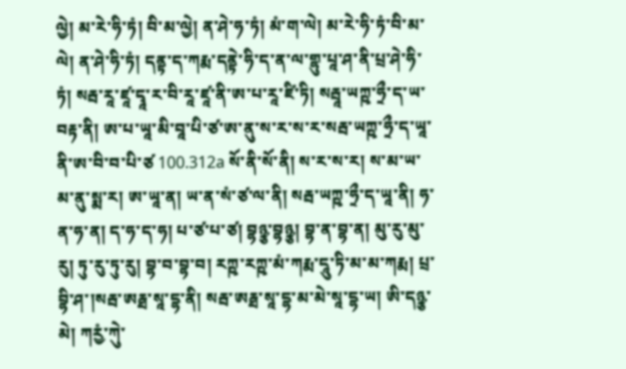ལྱེ། མ་རེ་ཧི་ཏཾ། བི་མ་ལྱེ། ན་ཤེ་ཧ་ཏཾ། མཾ་ག་ལེ། མ་རེ་ཧི་ཏཾ་བི་མ་ལེ། ན་ཤེ་ཧི་ཏཾ། དནྟ་ད་ཀརྨ་དནྟེ་ཧི་ད་ན་ལ་གྷུ་པཱ་ཤ་ནི་པྲ་ཤེ་ཧི་ཏཾ། སརྦ་རཱ་ཛཱ་དྭཱ་ར་བི་རཱ་ཛཱ་ནི་ཨ་པ་རཱ་ཛི་ཏི། སརྦཱ་ཡཀྵ་ཧྲྀ་ད་ཡ་བརྟ་ནི། ཨ་པ་ཡཱ་མི་བཱ་པི་ཙ་ཨ་ནུ་ས་ར་ས་ར་སརྦ་ཡཀྵ་ཧྲྀ་ད་ཡཱ་ནི་ཨ་བི་བ་པི་ཙ 100.312a སོ་ནི་སོ་ནི། ས་ར་ས་ར། ས་མ་ཡ་མ་ནུ་སྨ་ར། ཨ་ཡཱ་ན། ཡ་ན་སཾ་ཙ་ལ་ནི། སརྦ་ཡཀྵ་ཧྲྀ་ད་ཡཱ་ནི། ཧ་ན་ཧ་ན། ད་ཧ་ད་ཧ། པ་ཙ་པ་ཙ། བྷཉྩ་བྷཉྩ། བྷ་ན་བྷ་ན། མུ་རུ་མུ་རུ། ཏུ་རུ་ཏུ་རུ། བྷ་བ་བྷ་བ། རཀྵ་རཀྵ་མཾ་ཀརྨ་དཱུ་ཏི་མ་མ་ཀརྨ། པྲ་བྷི་ཤ་།སརྦ་ཨརྠ་སཱ་དྷ་ནི། སརྦ་ཨརྠ་སཱ་དྷ་མ་མེ་སཱ་དྷ་ཡ། ཨི་དཉྩ་མེ། ཀརྱཾ་ཀེུ་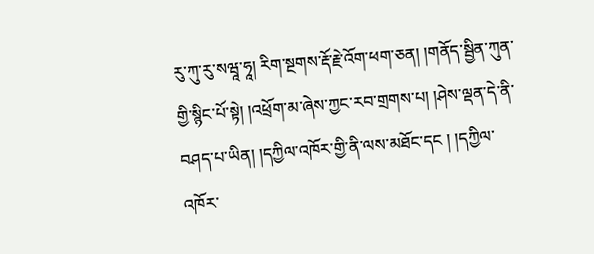རུ་ཀུ་རུ་སཝཱ་ཧཱ། རིག་སྔགས་རྡོ་རྗེ་འོག་ཕག་ཅན། །གནོད་སྦྱིན་ཀུན་གྱི་སྙིང་པོ་སྟེ། །འཕྲོག་མ་ཞེས་ཀྱང་རབ་གྲགས་པ། །ཤེས་ལྡན་དེ་ནི་བཤད་པ་ཡིན། །དཀྱིལ་འཁོར་གྱི་ནི་ལས་མཐོང་དང ། །དཀྱིལ་འཁོར་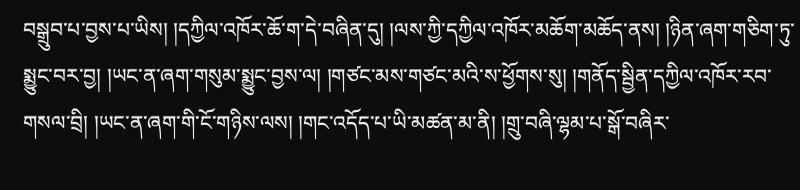བསྒྲུབ་པ་བྱས་པ་ཡིས། །དཀྱིལ་འཁོར་ཆོ་ག་དེ་བཞིན་དུ། །ལས་ཀྱི་དཀྱིལ་འཁོར་མཆོག་མཆོད་ནས། །ཉིན་ཞག་གཅིག་ཏུ་སྨྱུང་བར་བྱ། །ཡང་ན་ཞག་གསུམ་སྨྱུང་བྱས་ལ། །གཙང་མས་གཙང་མའི་ས་ཕྱོགས་སུ། །གནོད་སྦྱིན་དཀྱིལ་འཁོར་རབ་གསལ་བྲི། །ཡང་ན་ཞག་གི་ངོ་གཉིས་ལས། །གང་འདོད་པ་ཡི་མཚན་མ་ནི། །གྲུ་བཞི་ལྷམ་པ་སྒོ་བཞིར་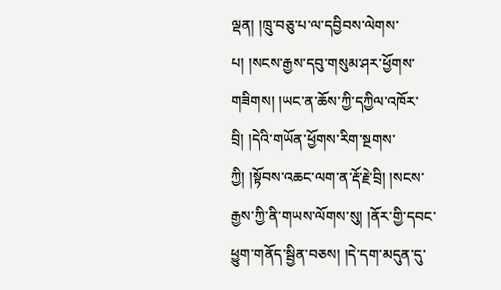ལྡན། །ཁྲུ་བཅུ་པ་ལ་དབྱིབས་ལེགས་པ། །སངས་རྒྱས་དབུ་གསུམ་ཤར་ཕྱོགས་གཟིགས། །ཡང་ན་ཆོས་ཀྱི་དཀྱིལ་འཁོར་བྲི། །དེའི་གཡོན་ཕྱོགས་རིག་སྔགས་ཀྱི། །སྟོབས་འཆང་ལག་ན་རྡོ་རྗེ་བྲི། །སངས་རྒྱས་ཀྱི་ནི་གཡས་ལོགས་སུ། །ནོར་གྱི་དབང་ཕྱུག་གནོད་སྦྱིན་བཅས། །དེ་དག་མདུན་དུ་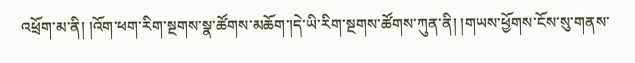འཕྲོག་མ་ནི། །འོག་ཕག་རིག་སྔགས་སྣ་ཚོགས་མཆོག་།དེ་ཡི་རིག་སྔགས་ཚོགས་ཀུན་ནི། །གཡས་ཕྱོགས་ངོས་སུ་གནས་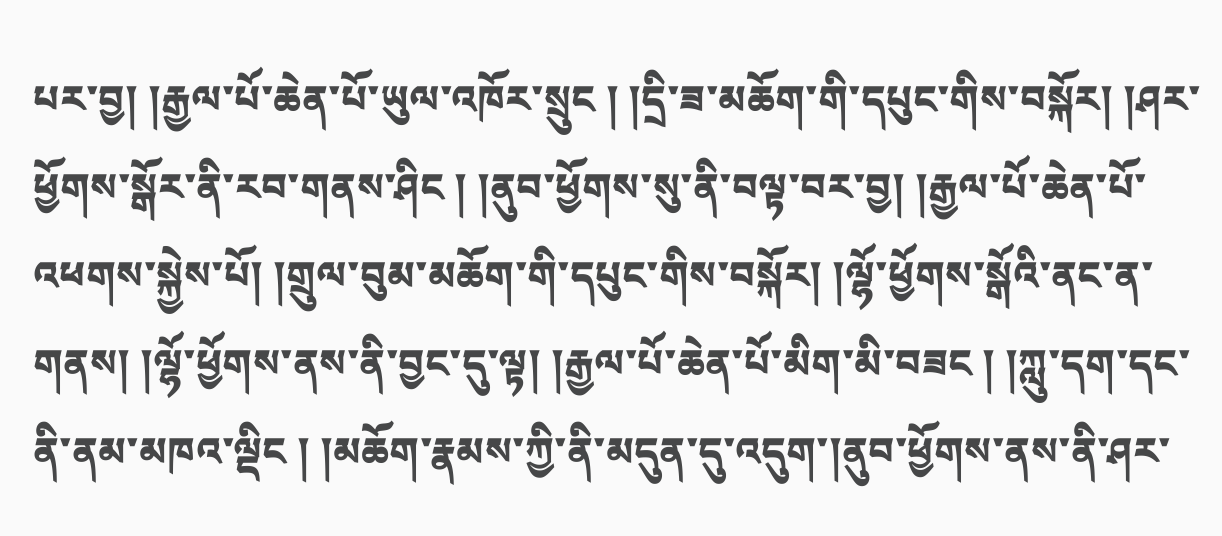པར་བྱ། །རྒྱལ་པོ་ཆེན་པོ་ཡུལ་འཁོར་སྲུང ། །དྲི་ཟ་མཆོག་གི་དཔུང་གིས་བསྐོར། །ཤར་ཕྱོགས་སྒོར་ནི་རབ་གནས་ཤིང ། །ནུབ་ཕྱོགས་སུ་ནི་བལྟ་བར་བྱ། །རྒྱལ་པོ་ཆེན་པོ་འཕགས་སྐྱེས་པོ། །གྲུལ་བུམ་མཆོག་གི་དཔུང་གིས་བསྐོར། །ལྷོ་ཕྱོགས་སྒོའི་ནང་ན་གནས། །ལྷོ་ཕྱོགས་ནས་ནི་བྱང་དུ་ལྟ། །རྒྱལ་པོ་ཆེན་པོ་མིག་མི་བཟང ། །ཀླུ་དག་དང་ནི་ནམ་མཁའ་ལྡིང ། །མཆོག་རྣམས་ཀྱི་ནི་མདུན་དུ་འདུག་།ནུབ་ཕྱོགས་ནས་ནི་ཤར་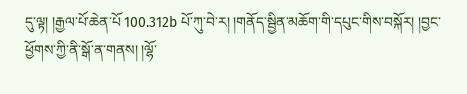དུ་ལྟ། །རྒྱལ་པོ་ཆེན་པོ 100.312b པོ་ཀུ་བེ་ར། །གནོད་སྦྱིན་མཆོག་གི་དཔུང་གིས་བསྐོར། །བྱང་ཕྱོགས་ཀྱི་ནི་སྒོ་ན་གནས། །ལྷོ་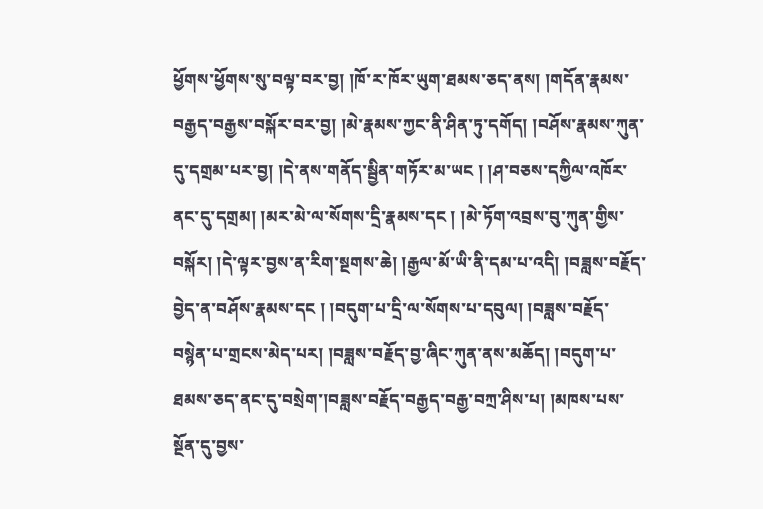ཕྱོགས་ཕྱོགས་སུ་བལྟ་བར་བྱ། །ཁོ་ར་ཁོར་ཡུག་ཐམས་ཅད་ནས། །གདོན་རྣམས་བརྒྱད་བརྒྱས་བསྐོར་བར་བྱ། །མེ་རྣམས་ཀྱང་ནི་ཤིན་ཏུ་དགོད། །བཤོས་རྣམས་ཀུན་དུ་དགྲམ་པར་བྱ། །དེ་ནས་གནོད་སྦྱིན་གཏོར་མ་ཡང ། །ཤ་བཅས་དཀྱིལ་འཁོར་ནང་དུ་དགྲམ། །མར་མེ་ལ་སོགས་དྲི་རྣམས་དང ། །མེ་ཏོག་འབྲས་བུ་ཀུན་གྱིས་བསྐོར། །དེ་ལྟར་བྱས་ན་རིག་སྔགས་ཆེ། །རྒྱལ་མོ་ཡི་ནི་དམ་པ་འདི། །བཟླས་བརྗོད་བྱེད་ན་བཤོས་རྣམས་དང ། །བདུག་པ་དྲི་ལ་སོགས་པ་དབུལ། །བཟླས་བརྗོད་བསྙེན་པ་གྲངས་མེད་པར། །བཟླས་བརྗོད་བྱ་ཞིང་ཀུན་ནས་མཆོད། །བདུག་པ་ཐམས་ཅད་ནང་དུ་བསྲེག་།བཟླས་བརྗོད་བརྒྱད་བརྒྱ་བཀྲ་ཤིས་པ། །མཁས་པས་སྔོན་དུ་བྱས་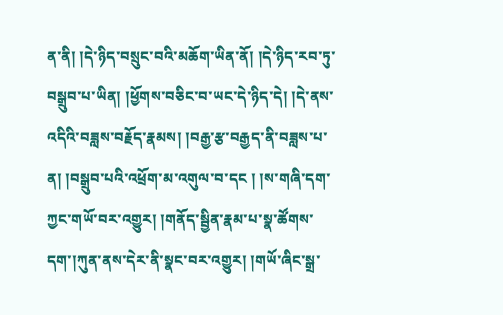ན་ནི། །དེ་ཉིད་བསྲུང་བའི་མཆོག་ཡིན་ནོ། །དེ་ཉིད་རབ་ཏུ་བསྒྲུབ་པ་ཡིན། །ཕྱོགས་བཅིང་བ་ཡང་དེ་ཉིད་དེ། །དེ་ནས་འདིའི་བཟླས་བརྗོད་རྣམས། །བརྒྱ་རྩ་བརྒྱད་ནི་བཟླས་པ་ན། །བསྒྲུབ་པའི་འཕྲོག་མ་འགུལ་བ་དང ། །ས་གཞི་དག་ཀྱང་གཡོ་བར་འགྱུར། །གནོད་སྦྱིན་རྣམ་པ་སྣ་ཚོགས་དག་།ཀུན་ནས་དེར་ནི་སྣང་བར་འགྱུར། །གཡོ་ཞིང་སྒྲ་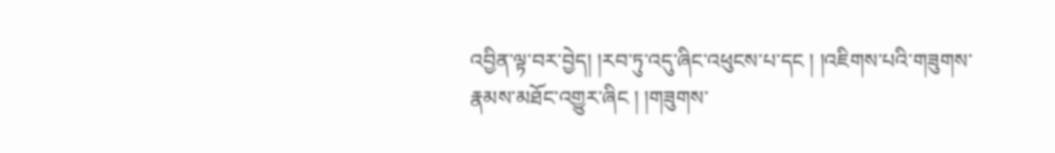འབྱིན་ལྟ་བར་བྱེད། །རབ་ཏུ་འདུ་ཞིང་འཕུངས་པ་དང ། །འཇིགས་པའི་གཟུགས་རྣམས་མཐོང་འགྱུར་ཞིང ། །གཟུགས་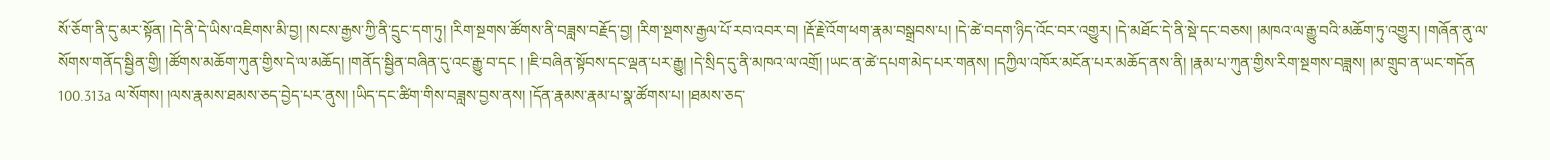སོ་ཅོག་ནི་དུ་མར་སྟོན། །དེ་ནི་དེ་ཡིས་འཇིགས་མི་བྱ། །སངས་རྒྱས་ཀྱི་ནི་དྲུང་དག་ཏུ། །རིག་སྔགས་ཚོགས་ནི་བཟླས་བརྗོད་བྱ། །རིག་སྔགས་རྒྱལ་པོ་རབ་འབར་བ། །རྡོ་རྗེ་འོག་ཕག་རྣམ་བསྒྲབས་པ། །དེ་ཚེ་བདག་ཉིད་འོང་བར་འགྱུར། །དེ་མཐོང་དེ་ནི་སྡེ་དང་བཅས། །མཁའ་ལ་རྒྱུ་བའི་མཆོག་ཏུ་འགྱུར། །གཞོན་ནུ་ལ་སོགས་གནོད་སྦྱིན་གྱི། །ཚོགས་མཆོག་ཀུན་གྱིས་དེ་ལ་མཆོད། །གནོད་སྦྱིན་བཞིན་དུ་འང་རྒྱུ་བ་དང ། །ཇི་བཞིན་སྟོབས་དང་ལྡན་པར་རྒྱུ། །དེ་སྲིད་དུ་ནི་མཁའ་ལ་འགྲོ། །ཡང་ན་ཚེ་དཔག་མེད་པར་གནས། །དཀྱིལ་འཁོར་མངོན་པར་མཆོད་ནས་ནི། །རྣམ་པ་ཀུན་གྱིས་རིག་སྔགས་བཟླས། །མ་གྲུབ་ན་ཡང་གདོན 100.313a ལ་སོགས། །ལས་རྣམས་ཐམས་ཅད་བྱེད་པར་ནུས། །ཡིད་དང་ཚིག་གིས་བཟླས་བྱས་ནས། །དོན་རྣམས་རྣམ་པ་སྣ་ཚོགས་པ། །ཐམས་ཅད་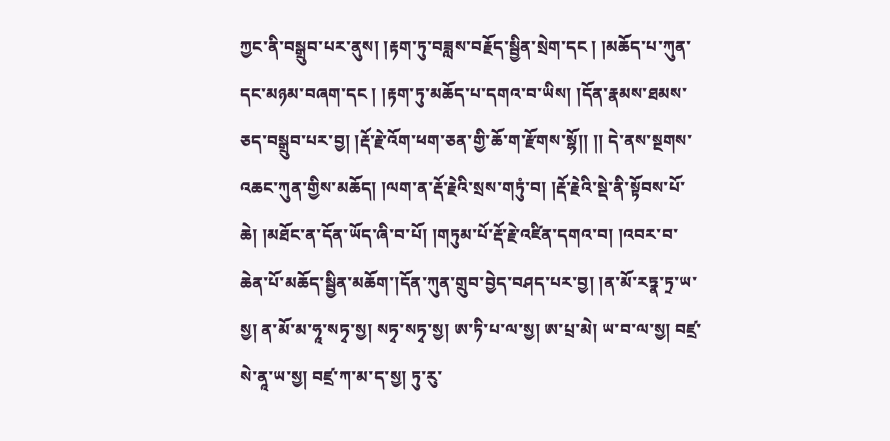ཀྱང་ནི་བསྒྲུབ་པར་ནུས། །རྟག་ཏུ་བཟླས་བརྗོད་སྦྱིན་སྲེག་དང ། །མཆོད་པ་ཀུན་དང་མཉམ་བཞག་དང ། །རྟག་ཏུ་མཆོད་པ་དགའ་བ་ཡིས། །དོན་རྣམས་ཐམས་ཅད་བསྒྲུབ་པར་བྱ། །རྡོ་རྗེ་འོག་ཕག་ཅན་གྱི་ཆོ་ག་རྫོགས་སྷོ།། །། དེ་ནས་སྔགས་འཆང་ཀུན་གྱིས་མཆོད། །ལག་ན་རྡོ་རྗེའི་སྲས་གཏུཾ་བ། །རྡོ་རྗེའི་སྡེ་ནི་སྟོབས་པོ་ཆེ། །མཐོང་ན་དོན་ཡོད་ཞི་བ་པོ། །གཏུམ་པོ་རྡོ་རྗེ་འཛིན་དགའ་བ། །འབར་བ་ཆེན་པོ་མཆོད་སྦྱིན་མཆོག་།དོན་ཀུན་གྲུབ་བྱེད་བཤད་པར་བྱ། །ན་མོ་རཏྣ་ཏྲ་ཡ་སྱ། ན་མོ་མ་ཧཱ་སཏྭ་སྱ། སཏྭ་སཏྭ་སྱ། ཨ་ཏི་པ་ལ་སྱ། ཨ་པྲ་མེ། ཡ་བ་ལ་སྱ། བཛྲ་སེ་ནཱ་ཡ་སྱ། བཛྲ་ཀ་མ་ད་སྱ། ཏུ་རུ་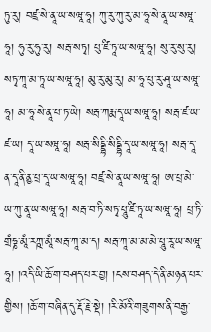ཏུ་རུ། བཛྲ་སེ་ནཱ་ཡ་སཝཱ་ཧཱ། ཀུ་རུ་ཀུ་རུ་མ་ཧཱ་སེ་ནཱ་ཡ་སཝཱ་ཧཱ། ཧུ་རུ་ཧུ་རུ། སརྦ་སཏྭ། པུ་ཛི་ཏཱ་ཡ་སཝཱ་ཧཱ། སུ་རུ་སུ་རུ། སཏྭ་ཀཱ་མ་ཏཱ་ཡ་སཝཱ་ཧཱ། མུ་རུ་མུ་རུ། མ་ཧཱ་པུ་རུ་ཤཱ་ཡ་སཝཱ་ཧཱ། མ་ཧཱ་སེ་ནཱ་པ་ཏ་ཡེ། སརྦ་ཀརྨ་དཱ་ཡ་སཝཱ་ཧཱ། སརྦ་ཛ་ཡ་ཛ་ཡ། དཱ་ཡ་སཝཱ་ཧཱ། སརྦ་སིདྡྷི་སིདྡྷི་དཱ་ཡ་སཝཱ་ཧཱ། སརྦ་དཱ་ན་དཱ་ནི་ནྱ་པྲ་དཱ་ཡ་སཝཱ་ཧཱ། བཛྲ་སེ་ནཱ་ཡ་སཝཱ་ཧཱ། ཨ་པྲ་མེ་ཡ་ཀུ་ནཱ་ཡ་སཝཱ་ཧཱ། སརྦ་བ་ཏི་སཏྭ་པཱུ་ཛི་ཏཱ་ཡ་སཝཱ་ཧཱ། པྲ་ཏི་གྲཾཧྞ་མཱཾ་རཀྵ་མཱཾ་སརྦ་ཀཱ་མ་ད། སརྦ་ཀཱ་མ་མ་མེ་པཱུ་རཱ་ཡ་སཝཱ་ཧཱ། །འདི་ཡི་ཆོ་ག་བཤད་པར་བྱ། །ངས་བཤད་དེ་ནི་མཉན་པར་གྱིས། །ཆོ་ག་བཞིན་དུ་རྡོ་རྗེ་སྡེ། །རི་མོའི་གཟུགས་ནི་བརྒྱ་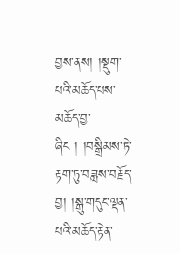བྱས་ནས། །སྡུག་པའི་མཆོད་པས་མཆོད་བྱ་ཞིང ། །བསྒྲིམས་ཏེ་རྟག་ཏུ་བཟླས་བརྗོད་བྱ། །སྒུ་གདུང་ལྡན་པའི་མཆོད་རྟེན་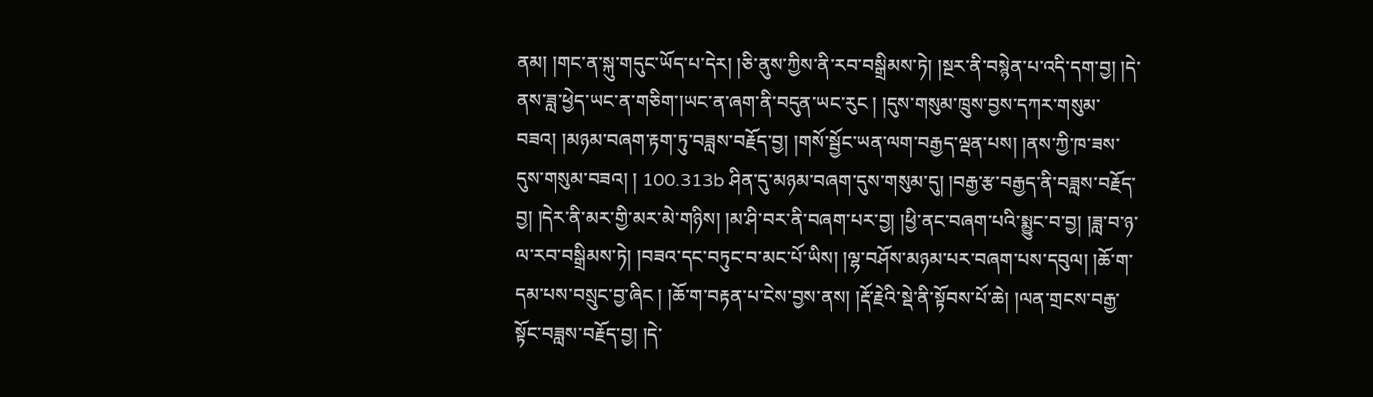ནམ། །གང་ན་སྐུ་གདུང་ཡོད་པ་དེར། །ཅི་ནུས་ཀྱིས་ནི་རབ་བསྒྲིམས་ཏེ། །སྔར་ནི་བསྙེན་པ་འདི་དག་བྱ། །དེ་ནས་ཟླ་ཕྱེད་ཡང་ན་གཅིག་།ཡང་ན་ཞག་ནི་བདུན་ཡང་རུང ། །དུས་གསུམ་ཁྲུས་བྱས་དཀར་གསུམ་བཟའ། །མཉམ་བཞག་རྟག་ཏུ་བཟླས་བརྗོད་བྱ། །གསོ་སྦྱོང་ཡན་ལག་བརྒྱད་ལྡན་པས། །ནས་ཀྱི་ཁ་ཟས་དུས་གསུམ་བཟའ། ། 100.313b ཤིན་དུ་མཉམ་བཞག་དུས་གསུམ་དུ། །བརྒྱ་རྩ་བརྒྱད་ནི་བཟླས་བརྗོད་བྱ། །དེར་ནི་མར་གྱི་མར་མེ་གཉིས། །མ་ཤི་བར་ནི་བཞག་པར་བྱ། །ཕྱི་ནང་བཞག་པའི་སྨྱུང་བ་བྱ། །ཟླ་བ་ཉ་ལ་རབ་བསྒྲིམས་ཏེ། །བཟའ་དང་བཏུང་བ་མང་པོ་ཡིས། །ལྷ་བཤོས་མཉམ་པར་བཞག་པས་དབུལ། །ཆོ་ག་དམ་པས་བསྲུང་བྱ་ཞིང ། །ཆོ་ག་བརྟན་པ་ངེས་བྱས་ནས། །རྡོ་རྗེའི་སྡེ་ནི་སྟོབས་པོ་ཆེ། །ལན་གྲངས་བརྒྱ་སྟོང་བཟླས་བརྗོད་བྱ། །དེ་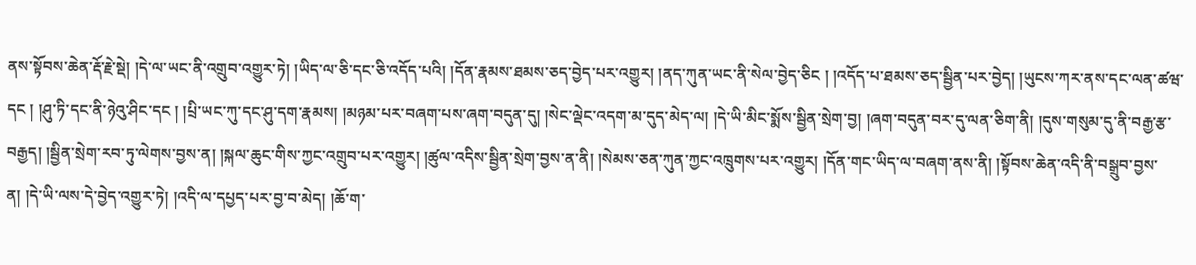ནས་སྟོབས་ཆེན་རྡོ་རྗེ་སྡེ། །དེ་ལ་ཡང་ནི་འགྲུབ་འགྱུར་ཏེ། །ཡིད་ལ་ཅི་དང་ཅི་འདོད་པའི། །དོན་རྣམས་ཐམས་ཅད་བྱེད་པར་འགྱུར། །ནད་ཀུན་ཡང་ནི་སེལ་བྱེད་ཅིང ། །འདོད་པ་ཐམས་ཅད་སྦྱིན་པར་བྱེད། །ཡུངས་ཀར་ནས་དང་ལན་ཚཝ་དང ། །ཤུ་ཏི་དང་ནི་ཉེའུ་ཤིང་དང ། །པྲི་ཡང་ཀུ་དང་ཤུ་དག་རྣམས། །མཉམ་པར་བཞག་པས་ཞག་བདུན་དུ། །སེང་ལྡེང་འདག་མ་དུད་མེད་ལ། །དེ་ཡི་མིང་སྨོས་སྦྱིན་སྲེག་བྱ། །ཞག་བདུན་བར་དུ་ལན་ཅིག་ནི། །དུས་གསུམ་དུ་ནི་བརྒྱ་རྩ་བརྒྱད། །སྦྱིན་སྲེག་རབ་ཏུ་ལེགས་བྱས་ན། །སྐལ་ཆུང་གིས་ཀྱང་འགྲུབ་པར་འགྱུར། །ཚུལ་འདིས་སྦྱིན་སྲེག་བྱས་ན་ནི། །སེམས་ཅན་ཀུན་ཀྱང་འཁྲུགས་པར་འགྱུར། །དོན་གང་ཡིད་ལ་བཞག་ནས་ནི། །སྟོབས་ཆེན་འདི་ནི་བསྒྲུབ་བྱས་ན། །དེ་ཡི་ལས་དེ་བྱེད་འགྱུར་ཏེ། །འདི་ལ་དཔྱད་པར་བྱ་བ་མེད། །ཆོ་ག་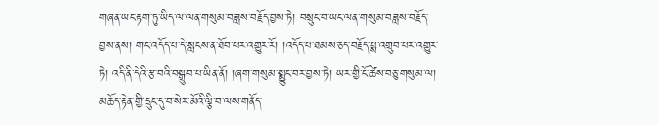གཞན་ཡང་རྟག་ཏུ་ཡིད་ལ་ལན་གསུམ་བཟླས་བརྗོད་བྱས་ཏེ། བསྲུང་བ་ཡང་ལན་གསུམ་བཟླས་བརྗོད་བྱས་ནས། གང་འདོད་པ་དེ་སླངས་ན་ཐོབ་པར་འགྱུར་རོ། །འདོད་པ་ཐམས་ཅད་བརྗོད་པྶ་འགྲུབ་པར་འགྱུར་ཏེ། འདི་ནི་དེའི་རྩ་བའི་བསྒྲུབ་པ་ཡིན་ནོ། །ཞག་གསུམ་སྨྱུང་བར་བྱས་ཏེ། ཡར་གྱི་ངོ་ཚེས་བཅུ་གསུམ་ལ། མཆོད་རྟེན་གྱི་དྲུང་དུ་བ་སེར་མོའི་ལྕི་བ་ལས་གནོད་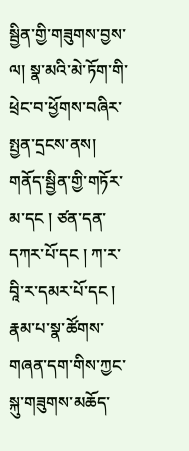སྦྱིན་གྱི་གཟུགས་བྱས་ལ། སྣ་མའི་མེ་ཏོག་གི་ཕྲེང་བ་ཕྱོགས་བཞིར་སྤྱན་དྲངས་ནས། གནོད་སྦྱིན་གྱི་གཏོར་མ་དང ། ཙན་དན་དཀར་པོ་དང ། ཀ་ར་བཱི་ར་དམར་པོ་དང ། རྣམ་པ་སྣ་ཚོགས་གཞན་དག་གིས་ཀྱང་སྐུ་གཟུགས་མཆོད་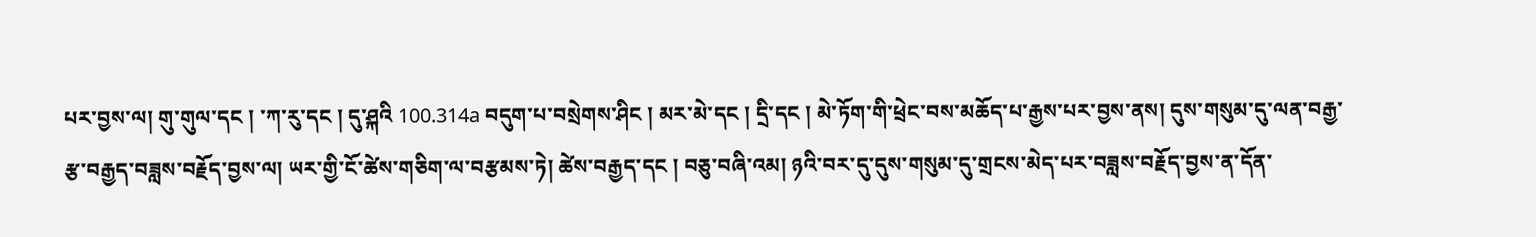པར་བྱས་ལ། གུ་གུལ་དང ། ་ཀ་རུ་དང ། དུ་ཤྐའི 100.314a བདུག་པ་བསྲེགས་ཤིང ། མར་མེ་དང ། དྲི་དང ། མེ་ཏོག་གི་ཕྲེང་བས་མཆོད་པ་རྒྱས་པར་བྱས་ནས། དུས་གསུམ་དུ་ལན་བརྒྱ་རྩ་བརྒྱད་བཟླས་བརྗོད་བྱས་ལ། ཡར་གྱི་ངོ་ཚེས་གཅིག་ལ་བརྩམས་ཏེ། ཚེས་བརྒྱད་དང ། བཅུ་བཞི་འམ། ཉའི་བར་དུ་དུས་གསུམ་དུ་གྲངས་མེད་པར་བཟླས་བརྗོད་བྱས་ན་དོན་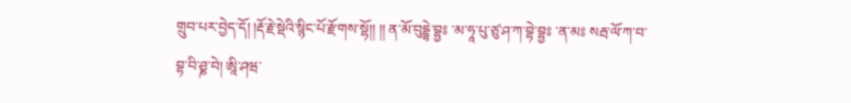གྲུབ་པར་བྱེད་དོ། །རྡོ་རྗེ་སྡེའི་སྙིང་པོ་རྫོགས་སྷོ།། །། ན་མོ་བུདྡྷེ་བྷྱཿ ་མ་ཧཱ་པུ་ཙུ་ཤ་ཀ་བྷེ་བྷྱཿ ་ན་མཿ སརྦ་ལོ་ཀ་བ་བྷ་བི་ཤྞ་བེ། ཨཱི་ཤཝ་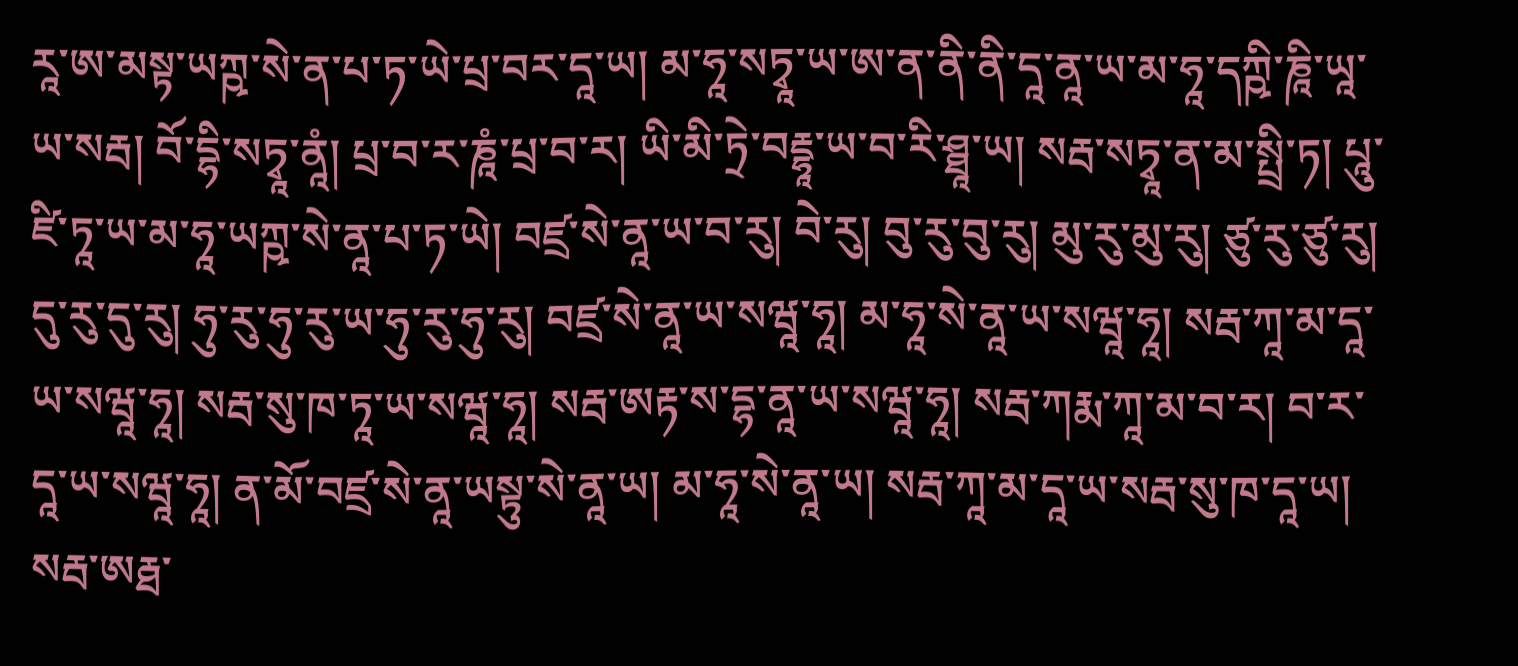རཱ་ཨ་མསྟ་ཡཀྵ་སེ་ན་པ་ཏ་ཡེ་པྲ་བར་དཱ་ཡ། མ་ཧཱ་སཏྭཱ་ཡ་ཨ་ན་ནི་ནི་དཱ་ནཱ་ཡ་མ་ཧཱ་དཀྵི་ཎཱི་ཡཱ་ཡ་སརྦ། བོ་དྷི་སཏྭཱ་ནཱཾ། པྲ་བ་ར་ཎཱཾ་པྲ་བ་ར། ཡི་མི་ཏྲེ་བརྡྷཱ་ཡ་བ་རི་ཤྠཱ་ཡ། སརྦ་སཏྭཱ་ན་མ་སྤྲི་ཏ། པཱུ་ཛི་ཏཱ་ཡ་མ་ཧཱ་ཡཀྵ་སེ་ནཱ་པ་ཏ་ཡེ། བཛྲ་སེ་ནཱ་ཡ་བ་རུ། བེ་རུ། བུ་རུ་བུ་རུ། མུ་རུ་མུ་རུ། ཙུ་རུ་ཙུ་རུ། དུ་རུ་དུ་རུ། ཧུ་རུ་ཧུ་རུ་ཡ་ཧུ་རུ་ཧུ་རུ། བཛྲ་སེ་ནཱ་ཡ་སཝཱ་ཧཱ། མ་ཧཱ་སེ་ནཱ་ཡ་སཝཱ་ཧཱ། སརྦ་ཀཱ་མ་དཱ་ཡ་སཝཱ་ཧཱ། སརྦ་སུ་ཁ་ཏཱ་ཡ་སཝཱ་ཧཱ། སརྦ་ཨརྟ་ས་དྷ་ནཱ་ཡ་སཝཱ་ཧཱ། སརྦ་ཀརྨ་ཀཱ་མ་བ་ར། བ་ར་དཱ་ཡ་སཝཱ་ཧཱ། ན་མོ་བཛྲ་སེ་ནཱ་ཡསྟུ་སེ་ནཱ་ཡ། མ་ཧཱ་སེ་ནཱ་ཡ། སརྦ་ཀཱ་མ་དཱ་ཡ་སརྦ་སུ་ཁ་དཱ་ཡ། སརྦ་ཨརྠ་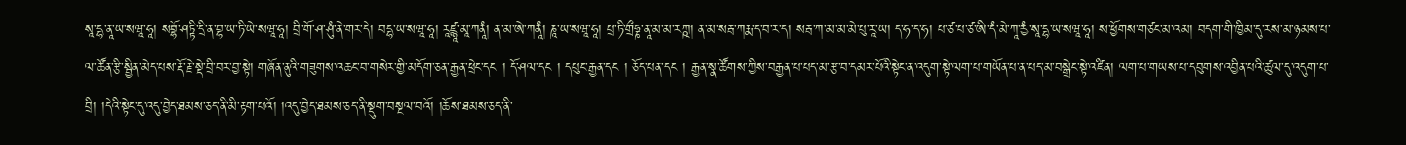སཱ་དྷ་ནཱ་ཡ་སཝཱ་ཧཱ། སབྷོ་ཤཏྟི་དྲི་ན་བྷ་ཡ་ཏི་ཡེ་སཝཱ་ཧཱ། བྲི་གོ་ཤ་ཤུཾ་ནེ་གར་དེ། བདྷ་ཡ་སཝཱ་ཧཱ། རཱཛྙཱ་མཱ་ཀནཱཾ། ན་མ་ཨེ་ཀནཱཾ། ཎཱ་ཡ་སཝཱ་ཧཱ། པྲ་ཏི་གྲྀཧྞ་ནཱ་མ་མ་རཀྵ། ན་མ་སརྦ་ཀརྨ་ད་བ་ར་ད། སརྦ་ཀ་མ་མ་མེ་པུ་རཱ་ཡ། ད་ཧ་ད་ཧ། པ་ཙ་པ་ཙ་ཨི་དཾ་མེ་ཀཱ་རྱཾ་སཱ་དྷ་ཡ་སཝཱ་ཧཱ། ས་ཕྱོགས་གཙང་མ་འམ། བདག་གི་ཁྱིམ་དུ་རས་མ་ཉམས་པ་ལ་ཚོན་རྩི་སྦྱིན་མེད་པས་རྡོ་རྗེ་སྡེ་བྲི་བར་བྱ་སྟེ། གཞོན་ནུའི་གཟུགས་འཆང་བ་གསེར་གྱི་མདོག་ཅན་རྒྱན་ཕྲེང་དང ། དོ་ཤལ་དང ། དཔུང་རྒྱན་དང ། ཅོད་པན་དང ། རྒྱན་སྣ་ཚོགས་ཀྱིས་བརྒྱན་པ་པད་མ་རྩ་བ་དམར་པོའི་སྟེང་ན་འདུག་སྟེ་ལག་པ་གཡོན་པ་ན་པད་མ་བསྒྲེང་སྟེ་འཛིན། ལག་པ་གཡས་པ་དབུགས་འབྱིན་པའི་ཚུལ་དུ་འདུག་པ་བྲི། །དེའི་སྟེང་དུ་འདུ་བྱེད་ཐམས་ཅད་ནི་མི་རྟག་པའོ། །འདུ་བྱེད་ཐམས་ཅད་ནི་སྡུག་བསྔལ་བའོ། །ཆོས་ཐམས་ཅད་ནི་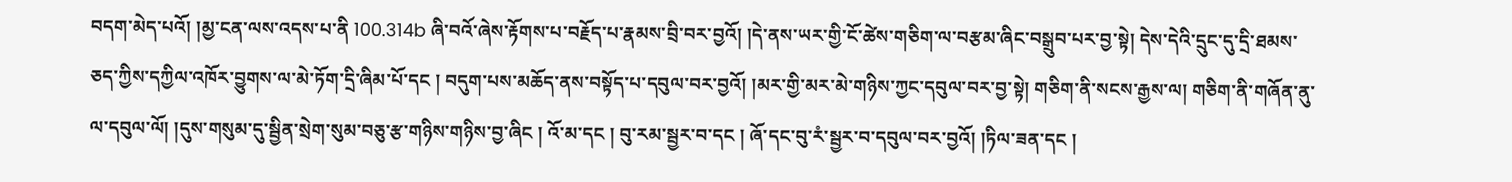བདག་མེད་པའོ། །མྱ་ངན་ལས་འདས་པ་ནི 100.314b ཞི་བའོ་ཞེས་རྟོགས་པ་བརྗོད་པ་རྣམས་བྲི་བར་བྱའོ། །དེ་ནས་ཡར་གྱི་ངོ་ཚེས་གཅིག་ལ་བརྩམ་ཞིང་བསྒྲུབ་པར་བྱ་སྟེ། དེས་དེའི་དྲུང་དུ་དྲི་ཐམས་ཅད་ཀྱིས་དཀྱིལ་འཁོར་བྱུགས་ལ་མེ་ཏོག་དྲི་ཞིམ་པོ་དང ། བདུག་པས་མཆོད་ནས་བསྟོད་པ་དབུལ་བར་བྱའོ། །མར་གྱི་མར་མེ་གཉིས་ཀྱང་དབུལ་བར་བྱ་སྟེ། གཅིག་ནི་སངས་རྒྱས་ལ། གཅིག་ནི་གཞོན་ནུ་ལ་དབུལ་ལོ། །དུས་གསུམ་དུ་སྦྱིན་སྲེག་སུམ་བཅུ་རྩ་གཉིས་གཉིས་བྱ་ཞིང ། འོ་མ་དང ། བུ་རམ་སྦྱར་བ་དང ། ཞོ་དང་བུ་རཾ་སྦྱར་བ་དབུལ་བར་བྱའོ། །ཏིལ་ཟན་དང །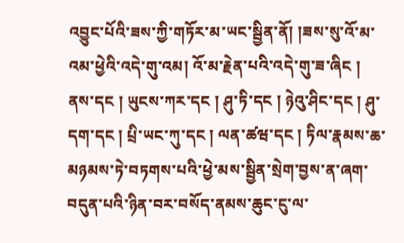འབྱུང་པོའི་ཟས་ཀྱི་གཏོར་མ་ཡང་སྦྱིན་ནོ། །ཟས་སུ་འོ་མ་འམ་ཕྱེའི་འདེ་གུ་འམ། འོ་མ་རྗེན་པའི་འདེ་གུ་ཟ་ཞིང ། ནས་དང ། ཡུངས་ཀར་དང ། ཤུ་ཏི་དང ། ཉེའུ་ཤིང་དང ། ཤུ་དག་དང ། པྲི་ཡང་ཀུ་དང ། ལན་ཚཝ་དང ། ཏིལ་རྣམས་ཆ་མཉམས་ཏེ་བཏགས་པའི་ཕྱེ་མས་སྦྱིན་སྲེག་བྱས་ན་ཞག་བདུན་པའི་ཉིན་བར་བསོད་ནམས་ཆུང་ངུ་ལ་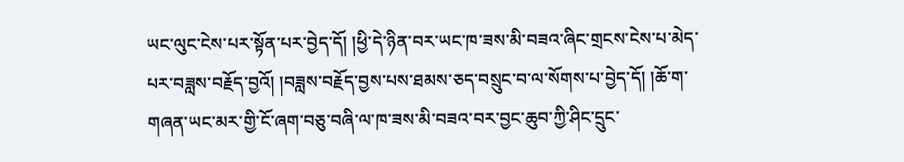ཡང་ལུང་ངེས་པར་སྟོན་པར་བྱེད་དོ། །ཕྱི་དེ་ཉིན་བར་ཡང་ཁ་ཟས་མི་བཟའ་ཞིང་གྲངས་ངེས་པ་མེད་པར་བཟླས་བརྗོད་བྱའོ། །བཟླས་བརྗོད་བྱས་པས་ཐམས་ཅད་བསྲུང་བ་ལ་སོགས་པ་བྱེད་དོ། །ཆོ་ག་གཞན་ཡང་མར་གྱི་ངོ་ཞག་བཅུ་བཞི་ལ་ཁ་ཟས་མི་བཟའ་བར་བྱང་ཆུབ་ཀྱི་ཤིང་དྲུང་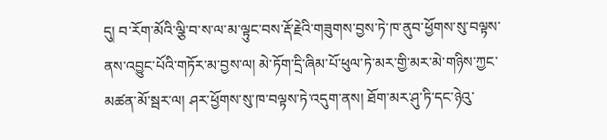དུ། བ་རོག་མོའི་ལྕི་བ་ས་ལ་མ་ལྟུང་བས་རྡོ་རྗེའི་གཟུགས་བྱས་ཏེ་ཁ་ནུབ་ཕྱོགས་སུ་བལྟས་ནས་འབྱུང་པོའི་གཏོར་མ་བྱས་ལ། མེ་ཏོག་དྲི་ཞིམ་པོ་ཕུལ་ཏེ་མར་གྱི་མར་མེ་གཉིས་ཀྱང་མཚན་མོ་སྦར་ལ། ཤར་ཕྱོགས་སུ་ཁ་བལྟས་ཏེ་འདུག་ནས། ཐོག་མར་ཤུ་ཏི་དང་ཉེའུ་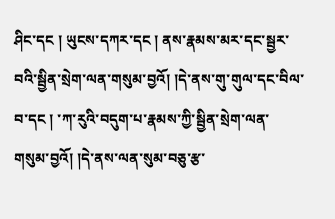ཤིང་དང ། ཡུངས་དཀར་དང ། ནས་རྣམས་མར་དང་སྦྱར་བའི་སྦྱིན་སྲེག་ལན་གསུམ་བྱའོ། །དེ་ནས་གུ་གུལ་དང་བིལ་བ་དང ། ་ཀ་རུའི་བདུག་པ་རྣམས་ཀྱི་སྦྱིན་སྲེག་ལན་གསུམ་བྱའོ། །དེ་ནས་ལན་སུམ་བཅུ་རྩ་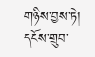གཉིས་བྱས་ཏེ། དངོས་གྲུབ་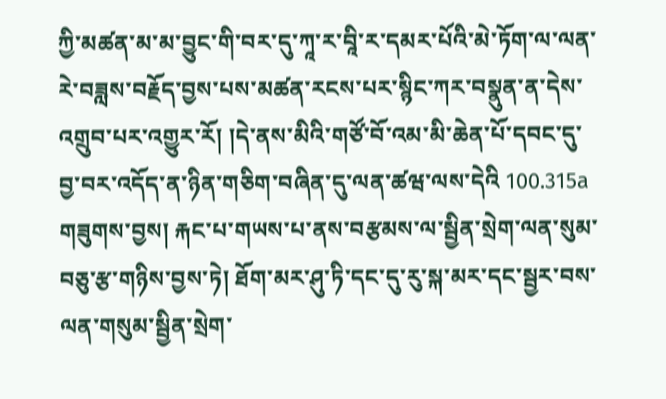ཀྱི་མཚན་མ་མ་བྱུང་གི་བར་དུ་ཀཱ་ར་བཱི་ར་དམར་པོའི་མེ་ཏོག་ལ་ལན་རེ་བཟླས་བརྗོད་བྱས་པས་མཚན་རངས་པར་སྙིང་ཀར་བསྣུན་ན་དེས་འགྲུབ་པར་འགྱུར་རོ། །དེ་ནས་མིའི་གཙོ་བོ་འམ་མི་ཆེན་པོ་དབང་དུ་བྱ་བར་འདོད་ན་ཉིན་གཅིག་བཞིན་དུ་ལན་ཚཝ་ལས་དེའི 100.315a གཟུགས་བྱས། རྐང་པ་གཡས་པ་ནས་བརྩམས་ལ་སྦྱིན་སྲེག་ལན་སུམ་བཅུ་རྩ་གཉིས་བྱས་ཏེ། ཐོག་མར་ཤུ་ཏི་དང་དུ་རུ་སྐ་མར་དང་སྦྱར་བས་ལན་གསུམ་སྦྱིན་སྲེག་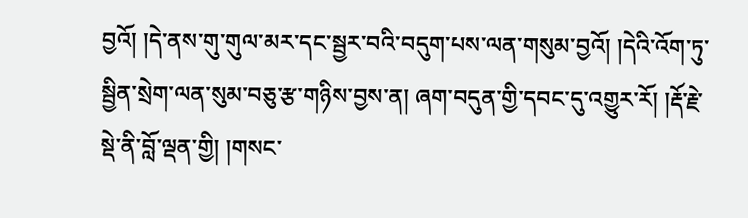བྱའོ། །དེ་ནས་གུ་གུལ་མར་དང་སྦྱར་བའི་བདུག་པས་ལན་གསུམ་བྱའོ། །དེའི་འོག་ཏུ་སྦྱིན་སྲེག་ལན་སུམ་བཅུ་རྩ་གཉིས་བྱས་ན། ཞག་བདུན་གྱི་དབང་དུ་འགྱུར་རོ། །རྡོ་རྗེ་སྡེ་ནི་བློ་ལྡན་གྱི། །གསང་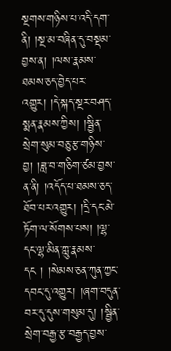སྔགས་གཉིས་པ་འདི་དག་ནི། །སྔ་མ་བཞིན་དུ་བསྡམ་བྱས་ན། །ལས་རྣམས་ཐམས་ཅད་བྱེད་པར་འགྱུར། །དེ་སྐད་སྔར་བཤད་སྨན་རྣམས་ཀྱིས། །སྦྱིན་སྲེག་སུམ་བཅུ་རྩ་གཉིས་བྱ། །ཟླ་བ་གཅིག་ཙམ་བྱས་ན་ནི། །འདོད་པ་ཐམས་ཅད་ཐོབ་པར་འགྱུར། །དྲི་དང་མེ་ཏོག་ལ་སོགས་པས། །ལྷ་དང་ལྷ་མིན་ཀླུ་རྣམས་དང ། །སེམས་ཅན་ཀུན་ཀྱང་དབང་དུ་འགྱུར། །ཞག་བདུན་བར་དུ་དུས་གསུམ་དུ། །སྦྱིན་སྲེག་བརྒྱ་རྩ་བརྒྱད་བྱས་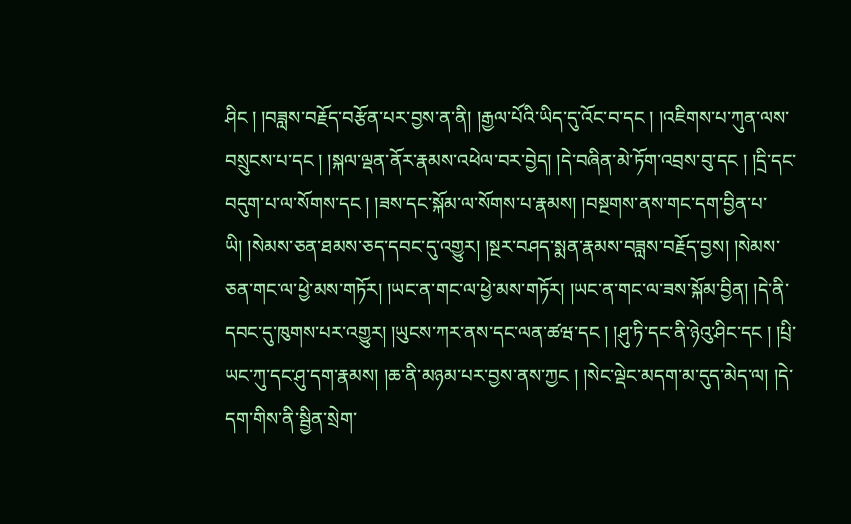ཤིང ། །བཟླས་བརྗོད་བརྩོན་པར་བྱས་ན་ནི། །རྒྱལ་པོའི་ཡིད་དུ་འོང་བ་དང ། །འཇིགས་པ་ཀུན་ལས་བསྲུངས་པ་དང ། །སྐལ་ལྡན་ནོར་རྣམས་འཕེལ་བར་བྱེད། །དེ་བཞིན་མེ་ཏོག་འབྲས་བུ་དང ། །དྲི་དང་བདུག་པ་ལ་སོགས་དང ། །ཟས་དང་སྐོམ་ལ་སོགས་པ་རྣམས། །བསྔགས་ནས་གང་དག་བྱིན་པ་ཡི། །སེམས་ཅན་ཐམས་ཅད་དབང་དུ་འགྱུར། །སྔར་བཤད་སྨན་རྣམས་བཟླས་བརྗོད་བྱས། །སེམས་ཅན་གང་ལ་ཕྱེ་མས་གཏོར། །ཡང་ན་གང་ལ་ཕྱེ་མས་གཏོར། །ཡང་ན་གང་ལ་ཟས་སྐོམ་བྱིན། །དེ་ནི་དབང་དུ་ཁུགས་པར་འགྱུར། །ཡུངས་ཀར་ནས་དང་ལན་ཚཝ་དང ། །ཤུ་ཏི་དང་ནི་ཉེའུ་ཤིང་དང ། །པྲི་ཡང་ཀུ་དང་ཤུ་དག་རྣམས། །ཆ་ནི་མཉམ་པར་བྱས་ནས་ཀྱང ། །སེང་ལྡེང་མདག་མ་དུད་མེད་ལ། །དེ་དག་གིས་ནི་སྦྱིན་སྲེག་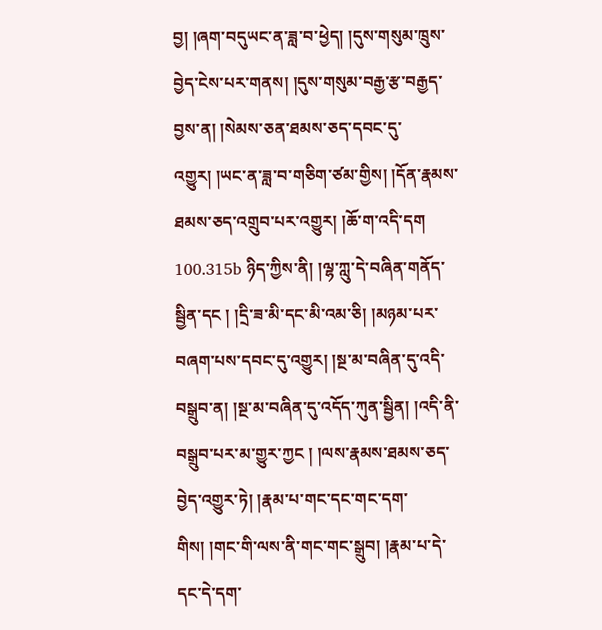བྱ། །ཞག་བདུཡང་ན་ཟླ་བ་ཕྱེད། །དུས་གསུམ་ཁྲུས་བྱེད་ངེས་པར་གནས། །དུས་གསུམ་བརྒྱ་རྩ་བརྒྱད་བྱས་ན། །སེམས་ཅན་ཐམས་ཅད་དབང་དུ་འགྱུར། །ཡང་ན་ཟླ་བ་གཅིག་ཙམ་གྱིས། །དོན་རྣམས་ཐམས་ཅད་འགྲུབ་པར་འགྱུར། །ཆོ་ག་འདི་དག 100.315b ཉིད་ཀྱིས་ནི། །ལྷ་ཀླུ་དེ་བཞིན་གནོད་སྦྱིན་དང ། །དྲི་ཟ་མི་དང་མི་འམ་ཅི། །མཉམ་པར་བཞག་པས་དབང་དུ་འགྱུར། །སྔ་མ་བཞིན་དུ་འདི་བསྒྲུབ་ན། །སྔ་མ་བཞིན་དུ་འདོད་ཀུན་སྦྱིན། །འདི་ནི་བསྒྲུབ་པར་མ་གྱུར་ཀྱང ། །ལས་རྣམས་ཐམས་ཅད་བྱེད་འགྱུར་ཏེ། །རྣམ་པ་གང་དང་གང་དག་གིས། །གང་གི་ལས་ནི་གང་གང་སྒྲུབ། །རྣམ་པ་དེ་དང་དེ་དག་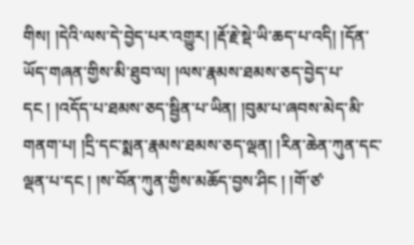གིས། །དེའི་ལས་དེ་བྱེད་པར་འགྱུར། །རྡོ་རྗེ་སྡེ་ཡི་ཆད་པ་འདི། །དོན་ཡོད་གཞན་གྱིས་མི་ཐུབ་ལ། །ལས་རྣམས་ཐམས་ཅད་བྱེད་པ་དང ། །འདོད་པ་ཐམས་ཅད་སྦྱིན་པ་ཡིན། །བུམ་པ་ཞབས་མེད་མི་གནག་པ། །དྲི་དང་སྨན་རྣམས་ཐམས་ཅད་ལྡན། །རིན་ཆེན་ཀུན་དང་ལྡན་པ་དང ། །ས་བོན་ཀུན་གྱིས་མཆོད་བྱས་ཤིང ། །གོ་ཙ་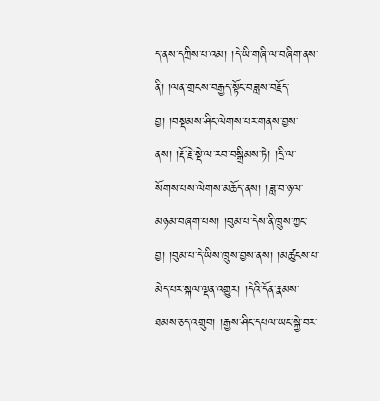ད་ནས་དཀྲིས་པ་འམ། །དེ་ཡི་གཞི་ལ་བཞིག་ནས་ནི། །ལན་གྲངས་བརྒྱད་སྟོང་བཟླས་བརྗོད་བྱ། །བསྡམས་ཤིང་ལེགས་པར་གནས་བྱས་ནས། །རྡོ་རྗེ་སྡེ་ལ་རབ་བསྒྲིམས་ཏེ། །དྲི་ལ་སོགས་པས་ལེགས་མཆོད་ནས། །ཟླ་བ་ཉ་ལ་མཉམ་བཞག་པས། །བུམ་པ་དེས་ནི་ཁྲུས་ཀྱང་བྱ། །བུམ་པ་དེ་ཡིས་ཁྲུས་བྱས་ནས། །མཚུངས་པ་མེད་པར་སྐལ་ལྡན་འགྱུར། །དེའི་དོན་རྣམས་ཐམས་ཅད་འགྲུབ། །རྒྱས་ཤིང་དཔལ་ཡང་སྐྱེ་བར་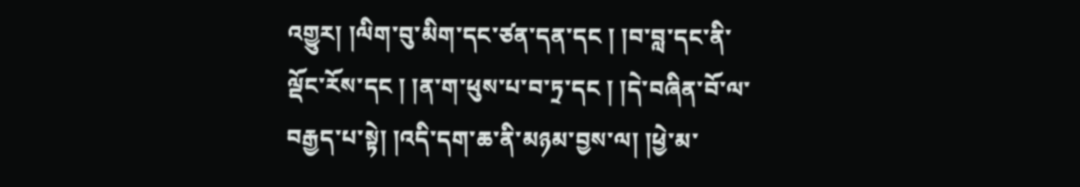འགྱུར། །ལིག་བུ་མིག་དང་ཙན་དན་དང ། །བ་བླ་དང་ནི་ལྡོང་རོས་དང ། །ན་ག་ཕུས་པ་བ་ཏྲ་དང ། །དེ་བཞིན་བོ་ལ་བརྒྱད་པ་སྟེ། །འདི་དག་ཆ་ནི་མཉམ་བྱས་ལ། །ཕྱེ་མ་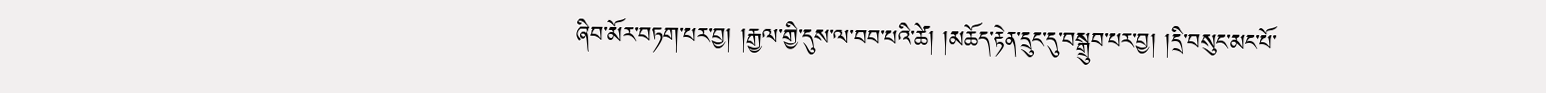ཞིབ་མོར་བཏག་པར་བྱ། །རྒྱལ་གྱི་དུས་ལ་བབ་པའི་ཚེ། །མཆོད་རྟེན་དྲུང་དུ་བསྒྲུབ་པར་བྱ། །དྲི་བསུང་མང་པོ་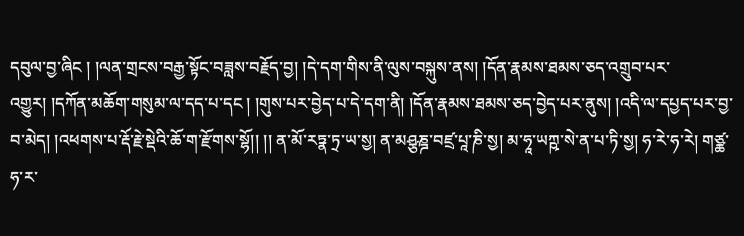དབུལ་བྱ་ཞིང ། །ལན་གྲངས་བརྒྱ་སྟོང་བཟླས་བརྗོད་བྱ། །དེ་དག་གིས་ནི་ལུས་བསྐུས་ནས། །དོན་རྣམས་ཐམས་ཅད་འགྲུབ་པར་འགྱུར། །དཀོན་མཆོག་གསུམ་ལ་དད་པ་དང ། །གུས་པར་བྱེད་པ་དེ་དག་ནི། །དོན་རྣམས་ཐམས་ཅད་བྱེད་པར་ནུས། །འདི་ལ་དཔྱད་པར་བྱ་བ་མེད། །འཕགས་པ་རྡོ་རྗེ་སྡེའི་ཆོ་ག་རྫོགས་སྷོ།། །། ན་མོ་རཏྣ་ཏྲ་ཡ་སྱ། ན་མཤྩཎྜ་བཛྲ་པཱ་ཎི་སྱ། མ་ཧཱ་ཡཀྵ་སེ་ན་པ་ཏི་སྱ། ཧ་རེ་ཧ་རེ། གཙྪ་ཧ་ར་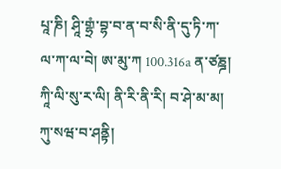པཱ་ཎི། ཤཱི་གྷྲཾ་བྷ་བ་ན་བ་སི་ནི་དུ་ཏི་ཀ་ལ་ཀ་ལ་བེ། ཨ་མུ་ཀ 100.316a ན་ཙཎྜ། ཀཱི་ལི་སུ་ར་ལི། ནི་རི་ནི་རི། བ་ཤེ་མ་མ། ཀུ་སཝ་བ་ཤནྟི།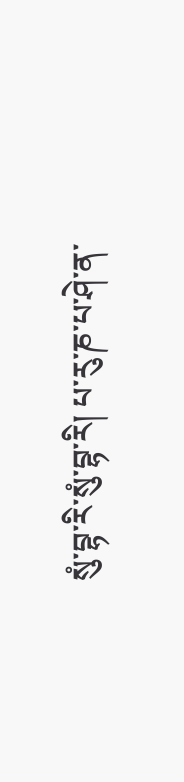སུཾ་བྷ་རི་སུཾ་བྷ་རི། པ་རུ་ཎ་པ་ཤེ་ན་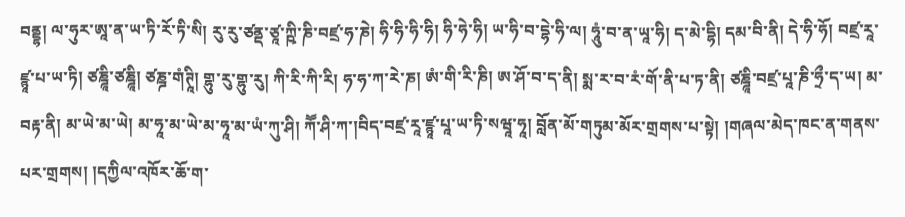བནྡྷ། ལ་ཧུར་ཨཱ་ན་ཡ་ཏི་རོ་ཏི་སི། རུ་རུ་ཙནྡ་ཙཱ་ཀྵི་ཎི་བཛྲ་ཧ་ཎེ། ཧི་ཧི་ཧི་ཧི། ཧི་ཧེ་ཧི། ཡ་ཧི་བ་དྷེ་ཧི་ལ། ཧཱུཾ་བ་ན་ཡཱ་ཧི། ད་མེ་དྷི། དམ་བི་ནི། དེ་ཧི་ཧོ། བཛྲ་རཱ་ཛྙཱ་པ་ཡ་ཏི། ཙཎྜཱི་ཙཎྜཱི། ཙཎྜ་གཾཊཱི། གྷུ་རུ་གྷུ་རུ། ཀི་རི་ཀི་རི། ཧ་ཧ་ཀ་རེ་ཎ། ཨཾ་གི་རི་ཎི། ཨ་ཤོ་བ་ད་ནི། སྨ་ར་བ་རཾ་གོ་ནི་པ་ཏ་ནི། ཙཎྜཱི་བཛྲ་པཱ་ཎི་ཧྲྀ་ད་ཡ། མ་བརྟ་ནི། མ་ཡེ་མ་ཡེ། མ་ཧཱ་མ་ཡེ་མ་ཧཱ་མ་ཡཾ་ཀུ་ཤི། ཀཽ་ཤི་ཀ་།བིད་བཛྲ་རཱ་ཛྙཱ་པཱ་ཡ་ཏི་སཝཱ་ཧཱ། བློན་མོ་གཏུམ་མོར་གྲགས་པ་སྟེ། །གཞལ་མེད་ཁང་ན་གནས་པར་གྲགས། །དཀྱིལ་འཁོར་ཆོ་ག་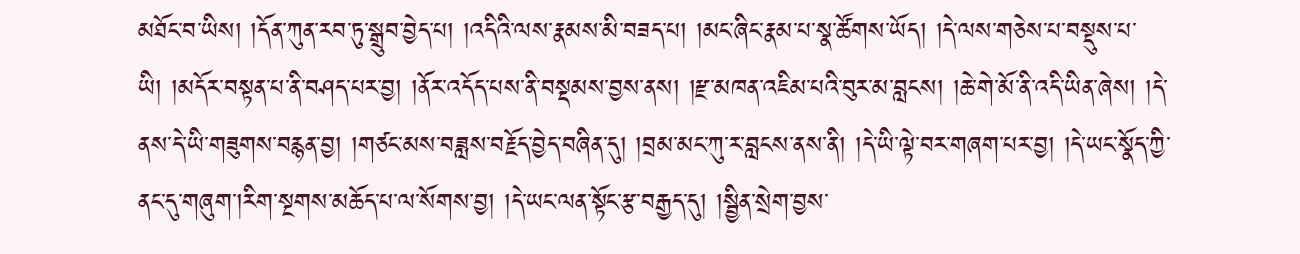མཐོང་བ་ཡིས། །དོན་ཀུན་རབ་ཏུ་སྒྲུབ་བྱེད་པ། །འདིའི་ལས་རྣམས་མི་བཟད་པ། །མང་ཞིང་རྣམ་པ་སྣ་ཚོགས་ཡོད། །དེ་ལས་གཅེས་པ་བསྡུས་པ་ཡི། །མདོར་བསྟན་པ་ནི་བཤད་པར་བྱ། །ནོར་འདོད་པས་ནི་བསྡམས་བྱས་ནས། །རྫ་མཁན་འཇིམ་པའི་བུར་མ་བླངས། །ཆེ་གེ་མོ་ནི་འདི་ཡིན་ཞེས། །དེ་ནས་དེ་ཡི་གཟུགས་བརྙན་བྱ། །གཙང་མས་བཟླས་བརྗོད་བྱེད་བཞིན་དུ། །བྲམ་མང་ཀུ་ར་བླངས་ནས་ནི། །དེ་ཡི་ལྟེ་བར་གཞག་པར་བྱ། །དེ་ཡང་སྣོད་ཀྱི་ནང་དུ་གཞུག་།རིག་སྔགས་མཆོད་པ་ལ་སོགས་བྱ། །དེ་ཡང་ལན་སྟོང་རྩ་བརྒྱད་དུ། །སྦྱིན་སྲེག་བྱས་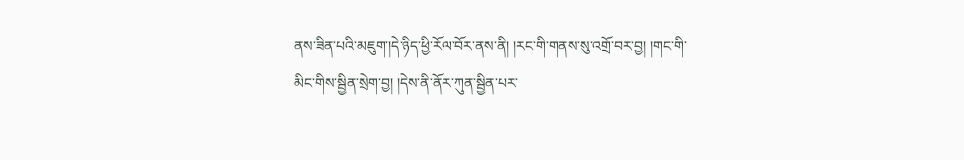ནས་ཟིན་པའི་མཇུག་།དེ་ཉིད་ཕྱི་རོལ་བོར་ནས་ནི། །རང་གི་གནས་སུ་འགྲོ་བར་བྱ། །གང་གི་མིང་གིས་སྦྱིན་སྲེག་བྱ། །དེས་ནི་ནོར་ཀུན་སྦྱིན་པར་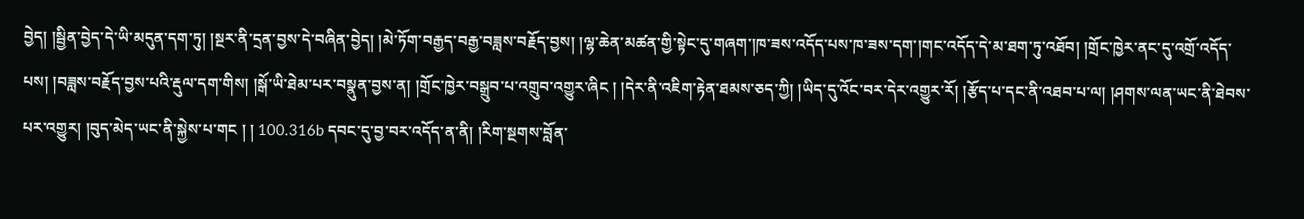བྱེད། །སྦྱིན་བྱེད་དེ་ཡི་མདུན་དག་ཏུ། །སྔར་ནི་དྲན་བྱས་དེ་བཞིན་བྱེད། །མེ་ཏོག་བརྒྱད་བརྒྱ་བཟླས་བརྗོད་བྱས། །ལྷ་ཆེན་མཚན་གྱི་སྟེང་དུ་གཞག་།ཁ་ཟས་འདོད་པས་ཁ་ཟས་དག་།གང་འདོད་དེ་མ་ཐག་ཏུ་འཐོབ། །གྲོང་ཁྱེར་ནང་དུ་འགྲོ་འདོད་པས། །བཟླས་བརྗོད་བྱས་པའི་རྡུལ་དག་གིས། །སྒོ་ཡི་ཐེམ་པར་བསྣུན་བྱས་ན། །གྲོང་ཁྱེར་བསྒྲུབ་པ་འགྲུབ་འགྱུར་ཞིང ། །དེར་ནི་འཇིག་རྟེན་ཐམས་ཅད་ཀྱི། །ཡིད་དུ་འོང་བར་དེར་འགྱུར་རོ། །རྩོད་པ་དང་ནི་འཐབ་པ་ལ། །ཤགས་ལན་ཡང་ནི་ཐེབས་པར་འགྱུར། །བུད་མེད་ཡང་ནི་སྐྱེས་པ་གང ། ། 100.316b དབང་དུ་བྱ་བར་འདོད་ན་ནི། །རིག་སྔགས་བློན་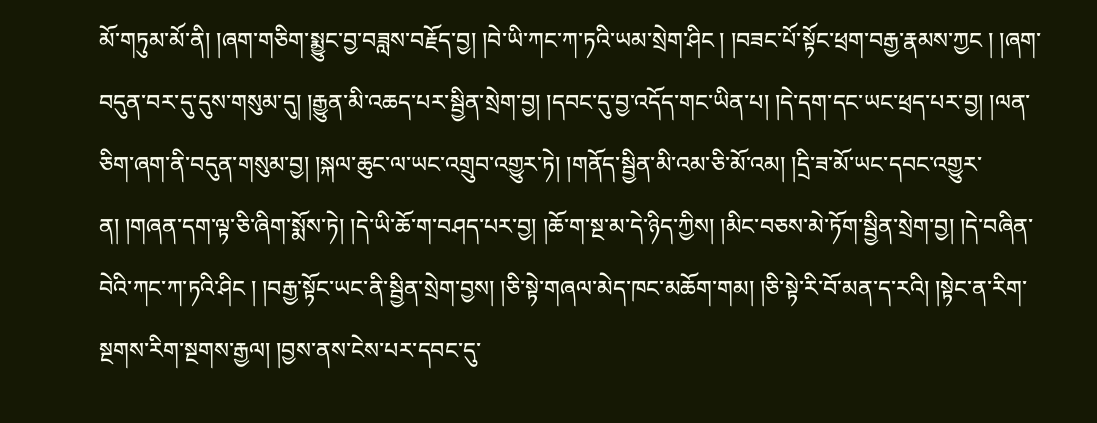མོ་གཏུམ་མོ་ནི། །ཞག་གཅིག་སྨྱུང་བྱ་བཟླས་བརྗོད་བྱ། །བེ་ཡི་ཀང་ཀ་ཏའི་ཡམ་སྲེག་ཤིང ། །བཟང་པོ་སྟོང་ཕྲག་བརྒྱ་རྣམས་ཀྱང ། །ཞག་བདུན་བར་དུ་དུས་གསུམ་དུ། །རྒྱུན་མི་འཆད་པར་སྦྱིན་སྲེག་བྱ། །དབང་དུ་བྱ་འདོད་གང་ཡིན་པ། །དེ་དག་དང་ཡང་ཕྲད་པར་བྱ། །ལན་ཅིག་ཞག་ནི་བདུན་གསུམ་བྱ། །སྐལ་ཆུང་ལ་ཡང་འགྲུབ་འགྱུར་ཏེ། །གནོད་སྦྱིན་མི་འམ་ཅི་མོ་འམ། །དྲི་ཟ་མོ་ཡང་དབང་འགྱུར་ན། །གཞན་དག་ལྟ་ཅི་ཞིག་སྨོས་ཏེ། །དེ་ཡི་ཆོ་ག་བཤད་པར་བྱ། །ཆོ་ག་སྔ་མ་དེ་ཉིད་ཀྱིས། །མིང་བཅས་མེ་ཏོག་སྦྱིན་སྲེག་བྱ། །དེ་བཞིན་བེའི་ཀང་ཀ་ཏའི་ཤིང ། །བརྒྱ་སྟོང་ཡང་ནི་སྦྱིན་སྲེག་བྱས། །ཅི་སྟེ་གཞལ་མེད་ཁང་མཆོག་གམ། །ཅི་སྟེ་རི་བོ་མན་ད་རའི། །སྟེང་ན་རིག་སྔགས་རིག་སྔགས་རྒྱལ། །བྱས་ནས་ངེས་པར་དབང་དུ་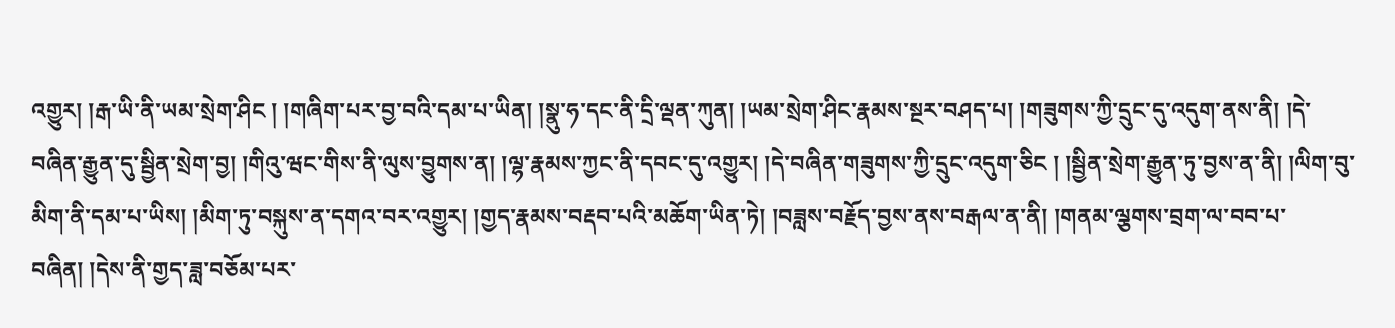འགྱུར། །རྒ་ཡི་ནི་ཡམ་སྲེག་ཤིང ། །གཞིག་པར་བྱ་བའི་དམ་པ་ཡིན། །སྣུ་ཧ་དང་ནི་དྲི་ལྡན་ཀུན། །ཡམ་སྲེག་ཤིང་རྣམས་སྔར་བཤད་པ། །གཟུགས་ཀྱི་དྲུང་དུ་འདུག་ནས་ནི། །དེ་བཞིན་རྒྱུན་དུ་སྦྱིན་སྲེག་བྱ། །གིའུ་ཝང་གིས་ནི་ལུས་བྱུགས་ན། །ལྷ་རྣམས་ཀྱང་ནི་དབང་དུ་འགྱུར། །དེ་བཞིན་གཟུགས་ཀྱི་དྲུང་འདུག་ཅིང ། །སྦྱིན་སྲེག་རྒྱུན་ཏུ་བྱས་ན་ནི། །ལིག་བུ་མིག་ནི་དམ་པ་ཡིས། །མིག་ཏུ་བསྐུས་ན་དགའ་བར་འགྱུར། །གྱད་རྣམས་བརྡབ་པའི་མཆོག་ཡིན་ཏེ། །བཟླས་བརྗོད་བྱས་ནས་བརྒལ་ན་ནི། །གནམ་ལྕགས་བྲག་ལ་བབ་པ་བཞིན། །དེས་ནི་གྱད་ཟླ་བཅོམ་པར་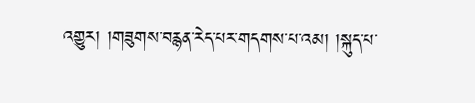འགྱུར། །གཟུགས་བརྙན་རེད་པར་གདགས་པ་འམ། །སྐུད་པ་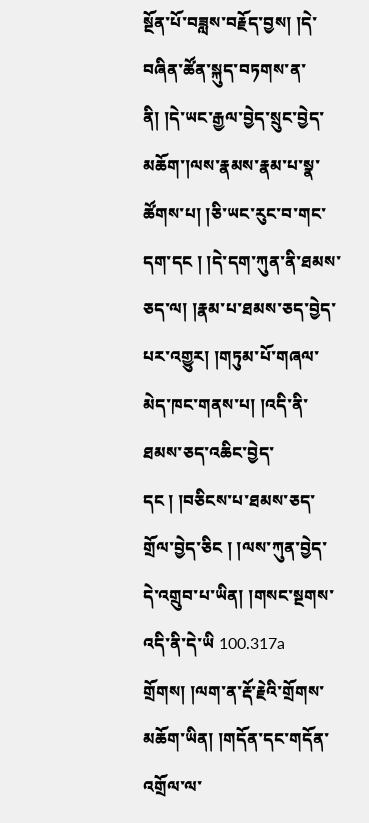སྔོན་པོ་བཟླས་བརྗོད་བྱས། །དེ་བཞིན་ཚོན་སྐུད་བཏགས་ན་ནི། །དེ་ཡང་རྒྱལ་བྱེད་སྲུང་བྱེད་མཆོག་།ལས་རྣམས་རྣམ་པ་སྣ་ཚོགས་པ། །ཅི་ཡང་རུང་བ་གང་དག་དང ། །དེ་དག་ཀུན་ནི་ཐམས་ཅད་ལ། །རྣམ་པ་ཐམས་ཅད་བྱེད་པར་འགྱུར། །གཏུམ་པོ་གཞལ་མེད་ཁང་གནས་པ། །འདི་ནི་ཐམས་ཅད་འཆིང་བྱེད་དང ། །བཅིངས་པ་ཐམས་ཅད་གྲོལ་བྱེད་ཅིང ། །ལས་ཀུན་བྱེད་དེ་འགྲུབ་པ་ཡིན། །གསང་སྔགས་འདི་ནི་དེ་ཡི 100.317a གྲོགས། །ལག་ན་རྡོ་རྗེའི་གྲོགས་མཆོག་ཡིན། །གདོན་དང་གདོན་འགྲོལ་ལ་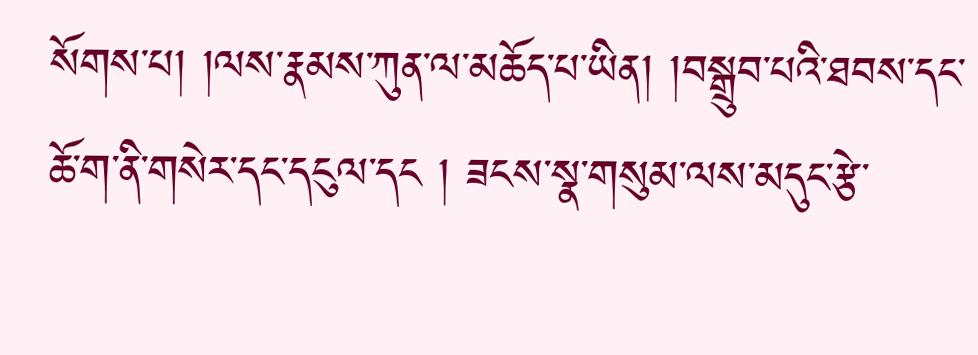སོགས་པ། །ལས་རྣམས་ཀུན་ལ་མཆོད་པ་ཡིན། །བསྒྲུབ་པའི་ཐབས་དང་ཆོ་ག་ནི་གསེར་དང་དངུལ་དང ། ཟངས་སྣ་གསུམ་ལས་མདུང་རྩེ་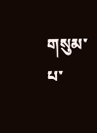གསུམ་པ་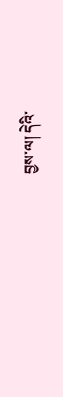བྱས་ལ། དེའི་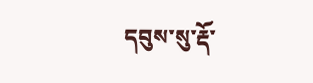དབུས་སུ་རྡོ་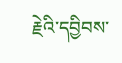རྗེའི་དབྱིབས་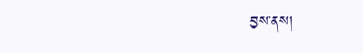བྱས་ནས།